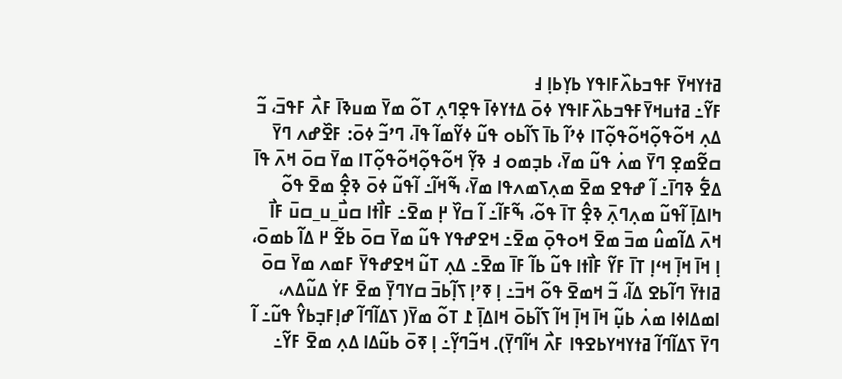ߥߙߌߞߌ߫ ߓߟߏߕߍ߰ߓߊߟߌ ߕߌ߲ߕߊ߲ ߃
ߓߌ߬߸ ߥߙߎߞߌ߫ߓߟߏߕߍ߰ߓߊߟߌ ߦߋ߫ ߡߙߌߦߊ߫ ߟߐ߲ߣߍ߲ ߠߋ߬ ߘߌ߫ ߘߎߢߊ߫ ߓߍ߯ ߓߟߏ߫، ߏ߬ ߡߍ߲ ߞߋ߬ߟߋ߲߬ߞߋ߬ߟߋ߲߬ߠߊ ߦߴߊ߬ ߕߊ߫ ߖߊ߬ߕߋ ߟߎ߬ ߦߌ߬ߘߊ߬ ߟߊ߫، ߣߴߏ߬ ߦߋ߫: ߓߐ߰ߝߍ ߣߌ߫ ߛߐ߬ߘߐ߲ ߣߌ߫ ߘߍ߭ ߟߎ߬ ߘߌ߫، ߕߏ߲ߘߋ ߃ ߢߌ߲߬ ߞߋ߬ߟߋ߲߬ߞߋ߬ߟߋ߲߬ߠߊ ߘߌ߫ ߛߋ߫ ߞߍ߫ ߟߊ߫ ߡߐ߱ ߢߣߊ߫߸ ߊ߬ ߝߟߐ ߘߐ߫ ߘߍ߲ߖߘߍߟߊ ߘߌ߫، ߒ߬ߞߊ߬߸ ߊ߬ߟߎ߬ ߦߋ߫ ߢߐ߲߮ ߘߐ߫ ߟߋ߬ ߤߊߡߊ߲߫ ߊ߬ߟߎ߬ ߘߍ߲ߣߍ߲߫ ߢߐ߲߮ ߠߊ߫ ߟߋ߬، ߒ߬ߓߊ߬߸ ߊ߬ ߛߌ߰ ߂߲ ߘߐ߫߸ ߓߊ߯ߙߊ ߛߎ߯_ߎ_ߛߎ߫ ߓߊ߯ ߞߍ߫ ߡߊ߬ߘߎ߮ ߘߏ߫ ߘߐ߫ ߞߋߟߋ߲߫ ߘߐ߫߸ ߞߐߝߟߌ ߟߎ߬ ߘߌ߫ ߛߋ߫ ߕߐ߬ ߂ ߡߊ߬ ߕߘߋ߫، ߊ߲ ߞߊ߫ ߞߊ߲߫ ߞߵߊ߲ ߠߊ߫ ߓߌ߬ ߓߊ߯ߙߊ ߟߎ߬ ߕߊ߬ ߓߊ߫ ߘߐ߫߸ ߡߍ߲ ߠߎ߬ ߞߐߝߟߌ߫ ߓߘߍ ߘߌ߫ ߛߋ߫ ߥߊߙߌ߫ ߣߊ߬ߕߐ ߡߊ߬، ߏ߬ ߞߘߐ߫ ߟߋ߬ ߞߏ߫߸ ߊ߲ ߧߴߊ߲ ߖߊ߲߬ߕߏ߫ ߛߌߣߌ߲߫ ߘߐ߫ ߓߌ߭ ߡߎ߬ߡߍ، ߊߘߡߊߦߊ ߘߍ߭ ߕߎ߲߬ ߞߊ߫ ߞߊ߲߫ ߞߊ߬ ߖߊ߬ߕߋ߫ ߞߊߡߊ߲߫ ߁ ߠߋ߬ ߘߌ߫( ߖߡߊ߬ߣߊ߬ ߝߊ߲ߓߏ߲ߕߌ߮ ߟߎ߬߸ ߊ߬ ߣߌ߫ ߖߡߊ߬ߣߊ߬ ߥߙߌߞߌߕߐߟߊ ߓߍ߯ ߞߊ߬ߣߌ߲߫). ߞߏ߬ߣߌ߲߬߸ ߊ߲ ߧߋ߫ ߕߎ߬ߡߊ ߡߍ߲ ߘߐ߫ ߓߌ߬߸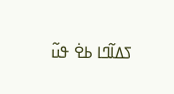ߖߡߊ߬ߣߊ ߕߐ߭ ߟߎ߬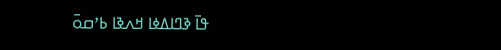ߟߊ߫ ߢߣߊߡߦߊ ߞߍߢߊ ߕߴߛߋ߫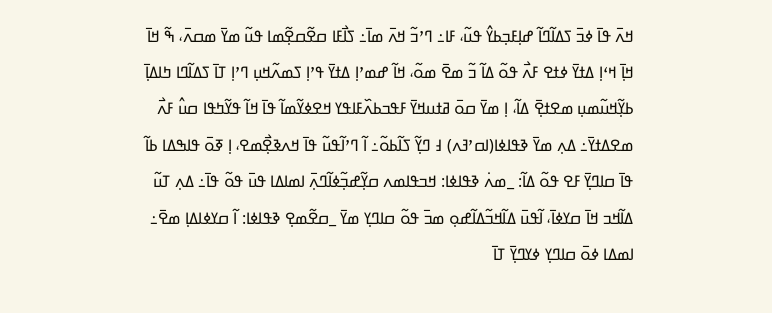ߞߍ߫ ߟߊ߫ ߦߏ߫ ߖߡߊ߬ߣߊ߬ ߝߊ߲ߓߏ߲ߕߌ߮ ߟߎ߬، ߓߊ߸ ߣߴߏ߬ ߞߍ߫ ߘߊ߫߸ ߖߊ߯ߓߊ ߛߐ߬ߛߐ߲߬ߘߊ ߟߎ߬ ߘߌ߫ ߘߛߍ߫، ߒ߬ ߞߊ߫ ߞߊ߲߫ ߞߵߊ߲ ߡߙߌ߫ ߦߙߐ ߓߍ߯ ߟߋ߬ ߡߊ߬ ߏ߬ ߘߐ߫ ߘߋ߬، ߞߊ߬ ߝߘߴߊ߲ ߡߙߌ߫ ߟߴߊ߲ ߖߘߍ߬ߞߎ߲ ߣߴߊ߲ ߠߊ߫ ߖߡߊ߬ߣߊ ߤߊߡߊ߲߫ ߕߌ߲߬ߞߎ߬ߘߎ߲ ߘߐߙߐ߲߫ ߡߊ߬، ߊ߲ ߘߌ߫ ߛߋ߫ ߥߙߎߞߌ߫ ߓߟߏߕߍ߰ߓߊߟߌ ߞߐߦߌ߬ߘߊ߬ ߟߊ߫ ߞߊ߬ ߟߌ߬ߤߟߊ ߛߎ߮ ߓߍ߯ ߘߐߡߙߌ߫߸ ߡߍ߲ ߘߌ߫ ߢߟߊߦߊ(ߊߛߴߔߍ) ߃ ߣߌ߲߬ ߖߊ߬ߕߋ߬߸ ߊ߬ ߣߴߊ߬ߟߎ߬ ߟߊ߫ ߞߍߢߐ߲߯ߘߐ، ߊ߲ ߧߋ߫ ߟߊߒߡߊ ߕߊ߬ ߟߊ߫ ߛߊߣߌ߲߫ ߓߐ ߟߋ߬ ߡߊ߬: _ߘߍ߭ ߢߟߊߦߊ: ߞߏߟߊߘߍ ߛߌ߲߬ߝߏ߲߬ߦߊ߬ߣߍ߲߫ ߊߘߊߡߊ ߟߎ߫ ߟߋ߬ ߟߊ߫߸ ߡߍ߲ ߠߎ߬ ߡߊ߬ߞߏ ߞߊ߫ ߛߌߦߊ߫، ߊ߬ߟߎ߫ ߡߊ߬ߞߏ߬ߡߊ߬ߝߋ߲ ߘߏ߫ ߟߋ߬ ߛߊߣߌ߲ ߘߌ߫ _ߛߐ߬ߘߐ߲ ߢߟߊߦߊ: ߊ߬ ߛߌߦߊߡߊ߲ ߘߐ߫߸ ߊߘߡߊ ߦߋ߫ ߛߊߣߌ߲ ߦߌߣߌ߲߫ ߠߊ߫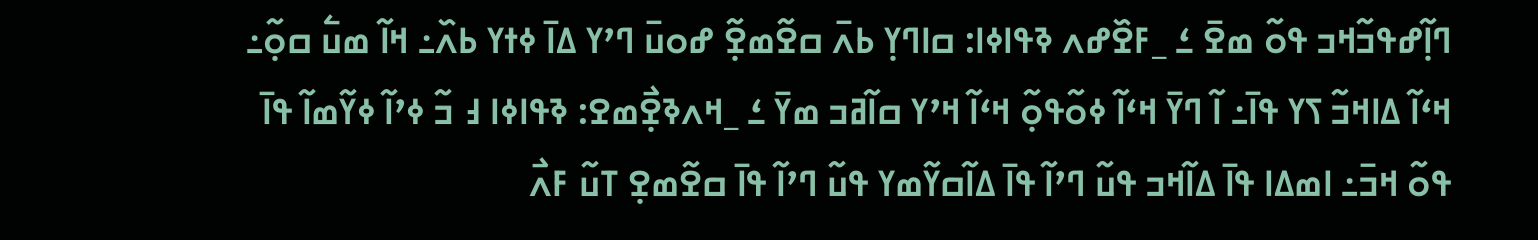ߣߊ߲߬ߝߟߏ߬ߞߏ ߟߋ߬ ߘߐ߫ ߑ _ߓߐ߰ߝߍ ߢߟߊߦߊ: ߛߊߣߌ߲ ߕߍ߫ ߛߐ߬ߘߐ߲߬ ߝߋߎ߫ ߣߴߌ ߡߊ߫ ߦߙߌ ߕߍ߰߸ ߞߊ߬ ߘߎ߱ ߛߋ߲߬߸ ߞߵߊ߬ ߡߊߞߏ߬ ߖߌ ߟߊ߫߸ ߊ߬ ߣߌ߫ ߞߵߊ߬ ߦߋ߬ߟߋ߲߬ ߞߵߊ߬ ߞߴߌ ߛߊ߬ߥߏ ߘߌ߫ ߑ _ߞߍߢߐ߲߯ߘߐ: ߢߟߊߦߊ ߃ ߏ߬ ߦߴߊ߬ ߦߌ߬ߘߊ߬ ߟߊ߫ ߟߋ߬ ߞߏ߫߸ ߊߘߡߊ ߟߊ߫ ߡߊ߬ߞߏ ߟߎ߬ ߣߴߊ߬ ߟߊ߫ ߡߊ߬ߛߌ߬ߘߌ ߟߎ߬ ߣߴߊ߬ ߟߊ߫ ߛߐ߬ߘߐ߲ ߠߎ߬ ߓߍ߯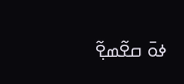ߦߋ߫ ߛߐ߬ߘߐ߲߬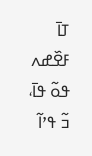ߠߊ߫ ߓߐ߰ߝߍ ߟߋ߬ ߟߊ߫، ߏ߬ ߟߴߊ߬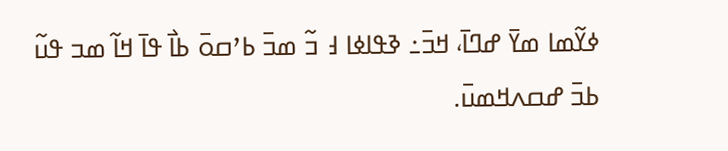ߦߌ߬ߘߊ ߘߌ߫ ߝߣߊ߫، ߞߏ߫߸ ߢߟߊߦߊ ߃ ߏ߬ ߘߏ߫ ߕߴߛߋ߫ ߕߊ߯ ߟߊ߫ ߞߊ߬ ߘߏ ߟߎ߬ ߕߏ߫ ߝߛߍߞߘߎ߫.